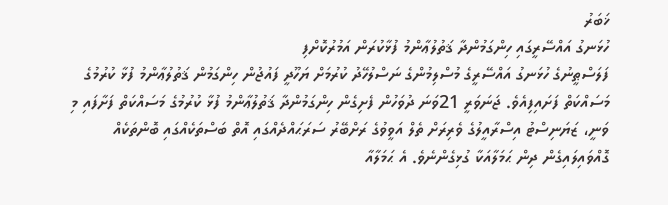ޚަބަރު
ހުޅަނގު އައްސޭރީގައި ހިންގަމުންދާ ޤަތުލުޢާންމު ފުޅާކުރަން އަމުރުކޮށްފި
ފަލަސްޠީނުގެ ހުޅަނގު އައްސޭރީގެ މުސްލިމުންގެ ނަސްލުހޭދު ކުރުމަށް ޔަހޫދީ ފައުޖުން ހިންގަމުން ޤަތުލުޢާންމު ފުޅާ ކުރުމުގެ މަސައްކަތް ފަށައިފިއެވެ. ޖަނަވަރީ 21ވަނަ ދުވަހުން ފެށިގެން ހިންގަމުންދާ ޤަތުލުޢާންމު ފުޅާ ކުރުމުގެ މަސައްކަތް ފަށާފައި މި ވަނީ، ޒަޔަނިސްޓު އިސްރާއީލުގެ ވެރިރަށް ތެލް އަވީވުގެ ރަށްބޭރު ސަރަޙައްދެއްގައި އޮތް ބަސްތަކެއްގައި ބޮންތަކެއް ގޮއްވައިލައިގެން ދިން ޙަމަލާއަކާ ގުޅިގެންނެވެ. އެ ޙަމަލާއާ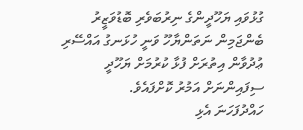ގުޅުވައި ޔަހޫދީންގެ ނިރުބަވެރި ބޮޑުވަޒީރު ބެންޖަމިން ނަތަންޔާހޫ ވަނީ ހުޅަނގު އައްސޭރި ޢުދުވާން އިތުރަށް ފުޅާ ކުރުމަށް ޔަހޫދީ ސިފައިންނަށް އަމުރު ކޮށްފައެވެ.
ހައްދުފަހަނަ އެޅި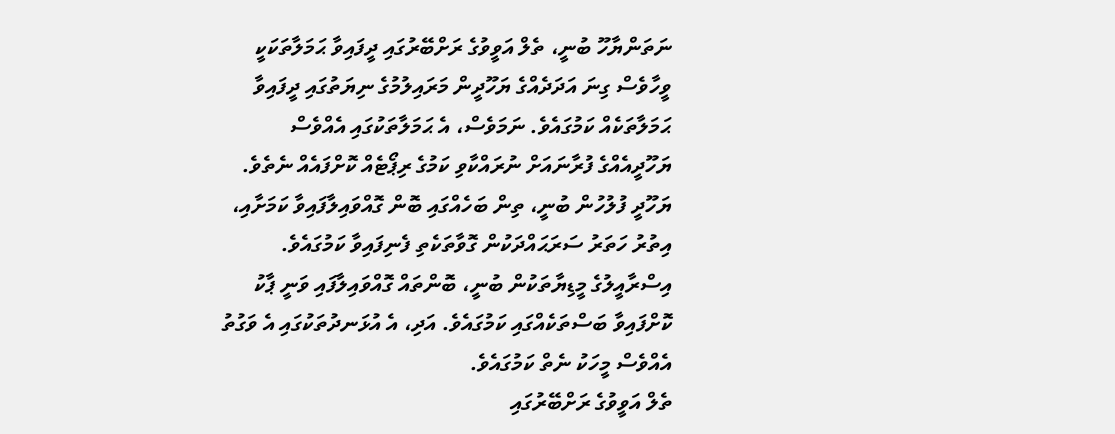ނަތަންޔާހޫ ބުނީ، ތެލް އަވީވުގެ ރަށްބޭރުގައި ދީފައިވާ ޙަމަލާތަކަކީ ވީހާވެސް ގިނަ އަދަދެއްގެ ޔަހޫދީން މަރައިލުމުގެ ނިޔަތުގައި ދީފައިވާ ޙަމަލާތަކެއް ކަމުގައެވެ. ނަމަވެސް، އެ ޙަމަލާތަކުގައި އެއްވެސް ޔަހޫދީއެއްގެ ފުރާނައަށް ނުރައްކާވި ކަމުގެ ރިޕޯޓެއް ކޮށްފައެއް ނެތެވެ. ޔަހޫދީ ފުލުހުން ބުނީ، ތިން ބަހެއްގައި ބޮން ގޮއްވައިލާފައިވާ ކަމަށާއި، އިތުރު ހަތަރު ސަރަޙައްދަކުން ގޮވާތަކެތި ފެނިފައިވާ ކަމުގައެވެ. އިސްރާއީލުގެ މީޑިޔާތަކުން ބުނީ، ބޮންތައް ގޮއްވައިލާފައި ވަނީ ޕާކު ކޮށްފައިވާ ބަސްތަކެއްގައި ކަމުގައެވެ. އަދި، އެ އުޅަނދުތަކުގައި އެ ވަގުތު އެއްވެސް މީހަކު ނެތް ކަމުގައެވެ.
ތެލް އަވީވުގެ ރަށްބޭރުގައި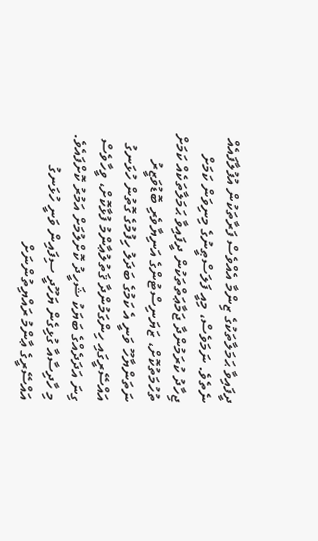ދީފައިވާ ޙަމަލާތަކުގެ ޒިންމާ އެއްވެސް ފަރާތަކުން އުފުލާފައެއް ނެތެވެ. ނަމަވެސް، މިއީ ފަލަސްޠީނުގެ މިނިވަން ކަމަށް ޖިހާދު ކުރަމުންދާ ޖަމާޢަތްތަކުން ދީފައިވާ ޙަމަލާތަކެއް ކަމަށް ތުހުމަތުކޮށް، ޒަޔަނިސްޓުންގެ އަނިޔާވެރި ބޮޑުވަޒީރު ނަތަންޔާހޫ ވަނީ އެ ކަމުގެ ބަދަލު ހިފުމުގެ ގޮތުން ހުޅަނގު އައްސޭރީގައި ހިންގަމުންދާ ޤަތުލުޢާންމު ފުޅާކޮށް، ވީހާވެސް ގިނަ އަދަދެއްގެ ބަޔަކު ޝަހީދު ކޮށްލުމަށް އަމުރު ކޮށްފައެވެ.
މި ހާދިސާއާ ގުޅިގެން ޔަހޫދީ ސިފައިން ވަނީ ހުޅަނގު އައްސޭރީގެ ޢާންމު ރައްޔިތުންނަށް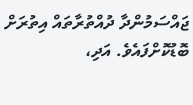ޖައްސަމުންދާ ދުއްތުރާތައް އިތުރަށް ބޮޑުކޮށްފައެވެ. އަދި،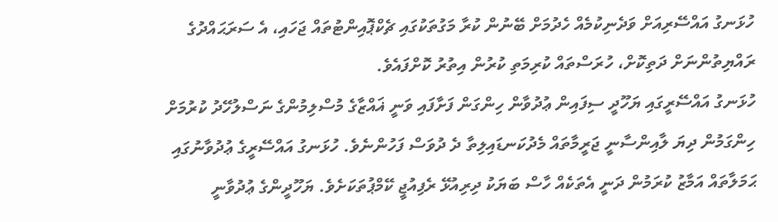ހުޅަނގު އައްސޭރިއަށް ވަދެނިކުމެއް ހެދުމަށް ބޭނުން ކުރާ މަގުތަކުގައި ޗެކްޕޮއިންޓުތައް ޖަހައި، އެ ސަރަޙައްދުގެ ރައްޔިތުންނަށް ދަތިކޮށް، ހުރަސްތައް ކުރިމަތި ކުރުން އިތުރު ކޮށްފައެވެ.
ހުޅަނގު އައްސޭރީގައި ޔަހޫދީ ސިފައިން ޢުދުވާން ހިންގަން ފަށާފައި ވަނީ ޣައްޒާގެ މުސްލިމުންގެ ނަސްލުހޭދު ކުރުމަށް ހިންގަމުން ދިޔަ ލާއިންސާނީ ޖަރީމާތައް މެދުކަނޑައިލިތާ ދެ ދުވަސް ފަހުންނެވެ. ހުޅަނގު އައްސޭރީގެ ޢުދުވާނުގައި ޙަމަލާތައް އަމާޒު ކުރަމުން ދަނީ އެތަކެއް ހާސް ބަޔަކު ދިރިއުޅޭ ރެފިއުޖީ ކޭމްޕުތަކަށެވެ. ޔަހޫދީންގެ ޢުދުވާނީ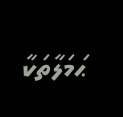ޙަމަލާތަކާ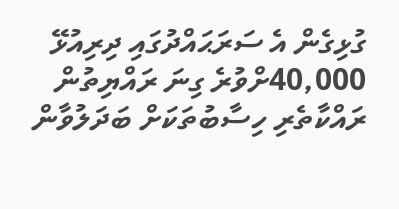ގުޅިގެން އެ ސަރަޙައްދުގައި ދިރިއުޅޭ 40,000ށްވުރެ ގިނަ ރައްޔިތުން ރައްކާތެރި ހިސާބުތަކަށް ބަދަލުވާން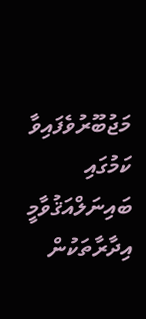މަޖުބޫރުވެފައިވާ ކަމުގައި ބައިނަލްއަޤުވާމީ އިދާރާތަކުން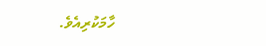ހާމަކުރިއެވެ.